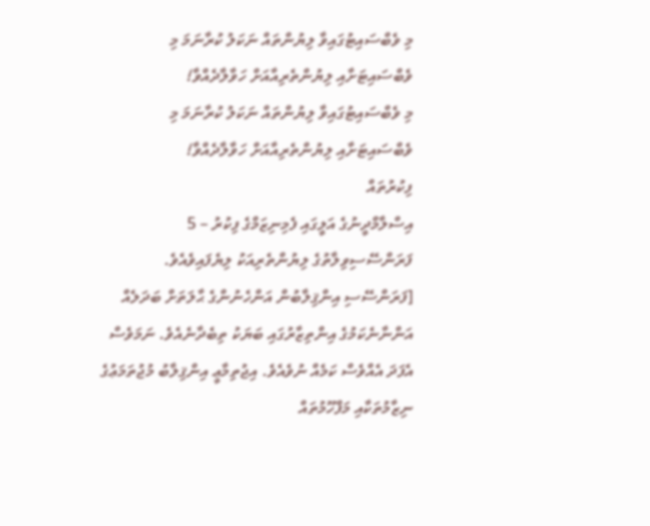މި ވެބްސައިޓުގައިވާ ލިޔުންތައް ނަކަލު ކުރާނަމަ މި ވެބްސައިޓަށާއި ލިޔުންތެރިއާއަށް ހަވާލާދެއްވާ!
މި ވެބްސައިޓުގައިވާ ލިޔުންތައް ނަކަލު ކުރާނަމަ މި ވެބްސައިޓަށާއި ލިޔުންތެރިއާއަށް ހަވާލާދެއްވާ!
ފިކުރުތައް
އިސްލާމްދީނުގެ އަލީގައި ފެމިނިޒަމްގެ ފިކުރު – 5
ފަރަންސޭސިވިލާތުގެ ލިޔުންތެރިއަކު ލިޔެފައިވެއެވެ. [ފަރަންސޭސި އިންޤިލާބުން އަންހެނުންގެ ޙާލަތަށް ބަދަލެއް އަންނާނެކަމުގެ އިންތިޒާރުގައި ބަޔަކު ތިބެދާނެއެވެ. ނަމަވެސް އެފަދަ އެއްވެސް ކަމެއް ނުވެއެވެ. އިޖުތިމާޢީ އިންޤިލާބު މުޖުތަމަޢުގެ ނިޒާމުތަކާއި މަފްހޫމުތައް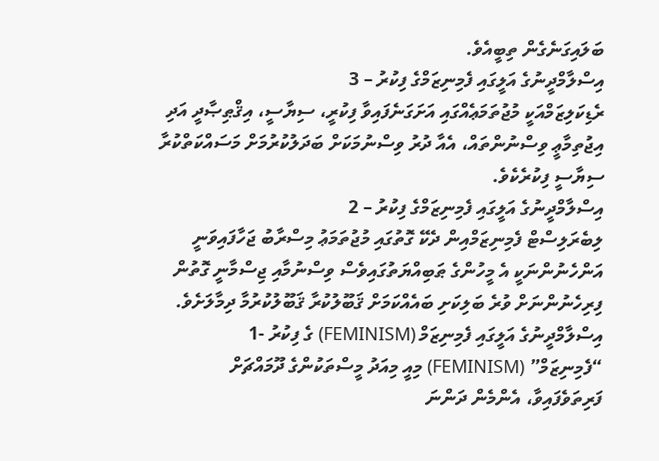ބަލައިގަނެގެން ތިބީއެވެ.
އިސްލާމްދީނުގެ އަލީގައި ފެމިނިޒަމްގެ ފިކުރު – 3
ރެޑިކަލިޒަމްއަކީ މުޖުތަމަޢެއްގައި އަށަގަނެފައިވާ ފިކުރީ، ސިޔާސީ، އިޤްޠިޞާދީ އަދި އިޖުތިމާޢީ ވިސްނުންތައް، އެއާ ދުރު ވިސްނުމަކަށް ބަދަލުކުރުމަށް މަސައްކަތްކުރާ ސިޔާސީ ފިކުރެކެވެ.
އިސްލާމްދީނުގެ އަލީގައި ފެމިނިޒަމްގެ ފިކުރު – 2
ލިބެރަލިސްޓް ފެމިނިޒަމްއިން ދެކޭ ގޮތުގައި މުޖުތަމަޢު މިސްރާބު ޖަހާފައިވަނީ އަންހެނުންނަކީ އެ މީހުންގެ ޠަބިއްޔަތުގައިވެސް ވިސްނުމާއި ޖިސްމާނީ ގޮތުން ފިރިހެނުންނަށް ވުރެ ބަލިކަށި ބައެއްކަމަށް ޤަބޫލުކުރާ ޤަބޫލުކުރުމާ ދިމާލަށެވެ.
އިސްލާމްދީނުގެ އަލީގައި ފެމިނިޒަމް (FEMINISM) ގެ ފިކުރު -1
“ފެމިނިޒަމް” (FEMINISM) މިއީ މިއަދު މީސްތަކުންގެ ދޫމައްޗަށް ފަރިތަވެފައިވާ، އެންމެން ދަންނަ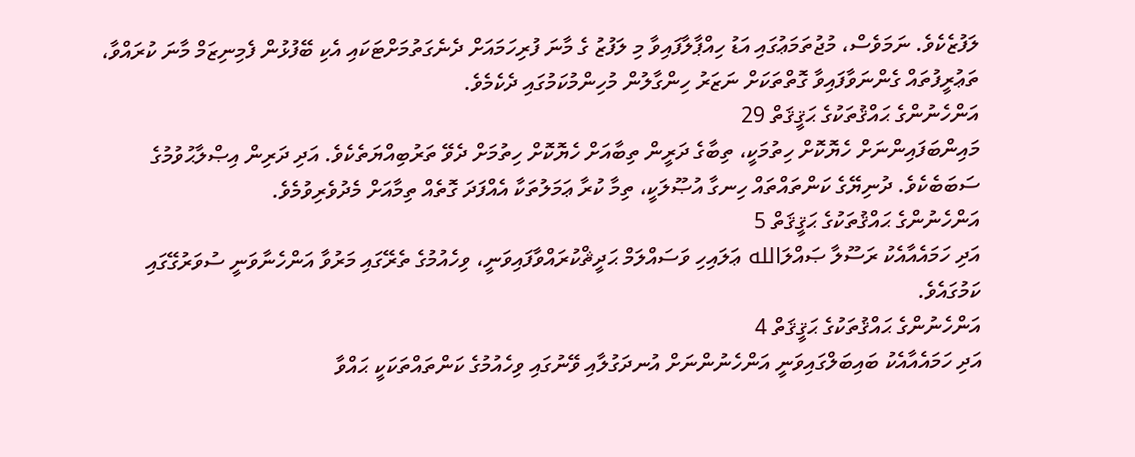ލަފުޒެކެވެ. ނަމަވެސް، މުޖުތަމަޢުގައި އަޑު ހިއްޕާލާފައިވާ މި ލަފުޒު ގެ މާނަ ފުރިހަމައަށް ދެނެގަތުމަށްޓަކައި އެކި ބޭފުޅުން ފެމިނިޒަމް މާނަ ކުރައްވާ، ތަޢުރީފުތައް ގެންނަވާފައިވާ ގޮތްތަކަށް ނަޒަރު ހިންގާލުން މުހިންމުކަމުގައި ދެކެމެވެ.
އަންހެނުންގެ ޙައްޤުތަކުގެ ޙަޤީޤަތް 29
މައިންބަފައިންނަށް ހެޔޮކޮށް ހިތުމަކީ، ތިބާގެ ދަރީން ތިބާއަށް ހެޔޮކޮށް ހިތުމަށް ދެވޭ ތަރުބިއްޔަތެކެވެ. އަދި ދަރިން އިޞްލާޙުވުމުގެ ސަބަބެކެވެ. ދުނިޔޭގެ ކަންތައްތައް ހިނގާ އުޞޫލަކީ، ތިމާ ކުރާ ޢަމަލުތަކާ އެއްފަދަ ގޮތެއް ތިމާއަށް މެދުވެރިވުމެވެ.
އަންހެނުންގެ ޙައްޤުތަކުގެ ޙަޤީޤަތް 5
އަދި ހަމައެއާއެކު ރަސޫލާ ޞައްލަالله ޢަލައިހި ވަސައްލަމް ޙަދީޘްކުރައްވާފައިވަނީ، ވިހެއުމުގެ ތެރޭގައި މަރުވާ އަންހެނާވަނީ ސުވަރުގޭގައި ކަމުގައެވެ.
އަންހެނުންގެ ޙައްޤުތަކުގެ ޙަޤީޤަތް 4
އަދި ހަމައެއާއެކު ބައިބަލްގައިވަނީ އަންހެނުންނަށް އުނދަގުލާއި ވޭނުގައި ވިހެއުމުގެ ކަންތައްތަކަކީ ޙައްވާ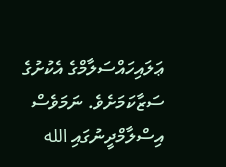ޢަލައިހައްސަލާމްގެ އެކުށުގެ ސަޒާކަމަށެވެ. ނަމަވެސް އިސްލާމްދީނުގައި الله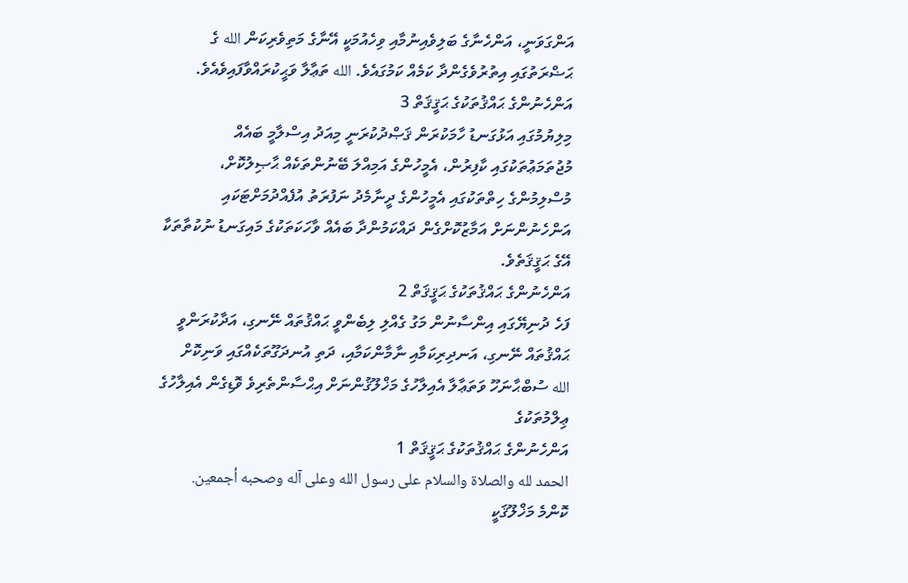އަންގަވަނީ، އަންހެނާގެ ބަލިވެއިނުމާއި ވިހެއުމަކީ އޭނާގެ މަތިވެރިކަން الله ގެ ޙަޟްރަތުގައި އިތުރުވެގެންދާ ކަމެއް ކަމުގައެވެ. الله ތަޢާލާ ވަޙީކުރައްވާފައިވެއެވެ.
އަންހެނުންގެ ޙައްޤުތަކުގެ ޙަޤީޤަތް 3
މިލިޔުމުގައި އަޅުގަނޑު ހާމަކުރަން ޤަޞްދުކުރަނީ މިއަދު އިސްލާމީ ބައެއް މުޖުތަމަޢުތަކުގައި ކާފިރުން، އެމީހުންގެ އަމިއްލަ ބޭނުންތަކެއް ޙާޞިލުކޮށް، މުސްލިމުންގެ ހިތްތަކުގައި އެމީހުންގެ ދީނާމެދު ނަފުރަތު އުފެއްދުމަށްޓަކައި އަންހެނުންނަށް އަމާޒުކޮށްގެން ދައްކަމުންދާ ބައެއް ވާހަކަތަކުގެ މައިގަނޑު ނުކުތާތަކާ އޭގެ ޙަޤީޤަތެވެ.
އަންހެނުންގެ ޙައްޤުތަކުގެ ޙަޤީޤަތް 2
ފަހެ ދުނިޔޭގައި އިންސާނުން މަގު ގެއްލި ލިބެންވީ ޙައްޤުތައް ނޭނގި، އަދާކުރަންވީ ޙައްޤުތައް ނޭނގި، އަނދިރިކަމާއި ނާމާންކަމާއި، ދަތި އުނދަގޫތަކެއްގައި ވަނިކޮށް الله ސުބްޙާނަހޫ ވަތަޢާލާ އެއިލާހުގެ މަޚްލޫޤުންނަށް އިޙްސާންތެރިވެ ވޮޑިގެން އެއިލާހުގެ ޢިލްމުތަކުގެ
އަންހެނުންގެ ޙައްޤުތަކުގެ ޙަޤީޤަތް 1
الحمد لله والصلاة والسلام على رسول الله وعلى آله وصحبه أجمعين. ކޮންމެ މަޚްލޫޤަކީ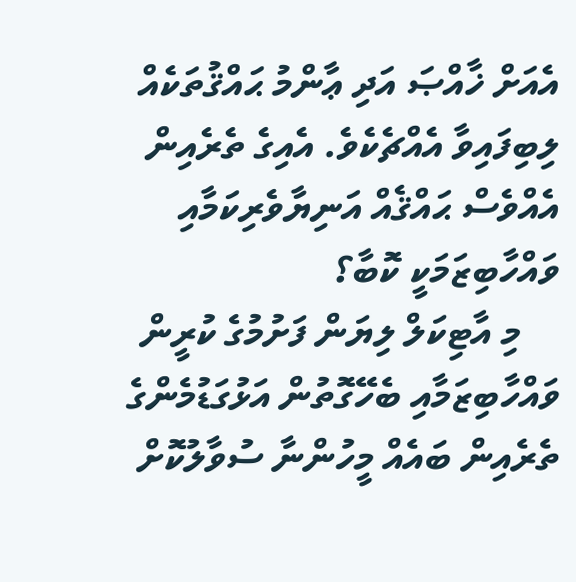އެއަށް ޚާއްޞަ އަދި ޢާންމު ޙައްޤުތަކެއް ލިބިފައިވާ އެއްޗެކެވެ. އެއިގެ ތެރެއިން އެއްވެސް ޙައްޤެއް އަނިޔާވެރިކަމާއި
ވައްހާބިޒަމަކީ ކޮބާ؟
    މި އާޓިކަލް ލިޔަން ފަށުމުގެ ކުރީން ވައްހާބިޒަމާއި ބެހޭގޮތުން އަޅުގަޑުމެންގެ ތެރެއިން ބައެއް މީހުންނާ ސުވާލުކޮށް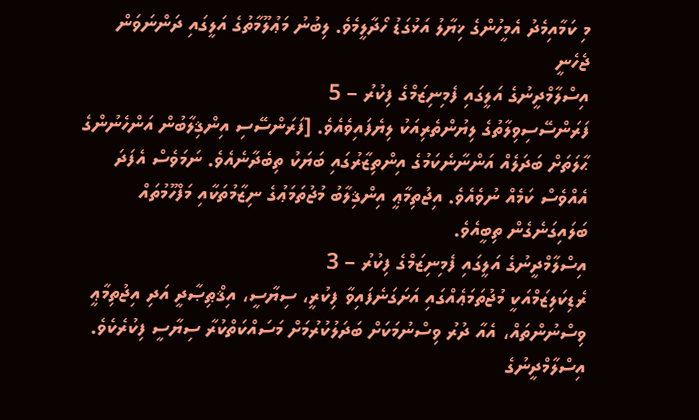މި ކަމާއިމެދު އެމީހުންގެ ޚިޔާލު އަޅުގަޑު ހޯދާލީމެވެ. ލިބުނު މަޢުލޫމާތުގެ އަލީގައި ދަންނަވަން ޖެހެނީ
އިސްލާމްދީނުގެ އަލީގައި ފެމިނިޒަމްގެ ފިކުރު – 5
ފަރަންސޭސިވިލާތުގެ ލިޔުންތެރިއަކު ލިޔެފައިވެއެވެ. [ފަރަންސޭސި އިންޤިލާބުން އަންހެނުންގެ ޙާލަތަށް ބަދަލެއް އަންނާނެކަމުގެ އިންތިޒާރުގައި ބަޔަކު ތިބެދާނެއެވެ. ނަމަވެސް އެފަދަ އެއްވެސް ކަމެއް ނުވެއެވެ. އިޖުތިމާޢީ އިންޤިލާބު މުޖުތަމަޢުގެ ނިޒާމުތަކާއި މަފްހޫމުތައް ބަލައިގަނެގެން ތިބީއެވެ.
އިސްލާމްދީނުގެ އަލީގައި ފެމިނިޒަމްގެ ފިކުރު – 3
ރެޑިކަލިޒަމްއަކީ މުޖުތަމަޢެއްގައި އަށަގަނެފައިވާ ފިކުރީ، ސިޔާސީ، އިޤްޠިޞާދީ އަދި އިޖުތިމާޢީ ވިސްނުންތައް، އެއާ ދުރު ވިސްނުމަކަށް ބަދަލުކުރުމަށް މަސައްކަތްކުރާ ސިޔާސީ ފިކުރެކެވެ.
އިސްލާމްދީނުގެ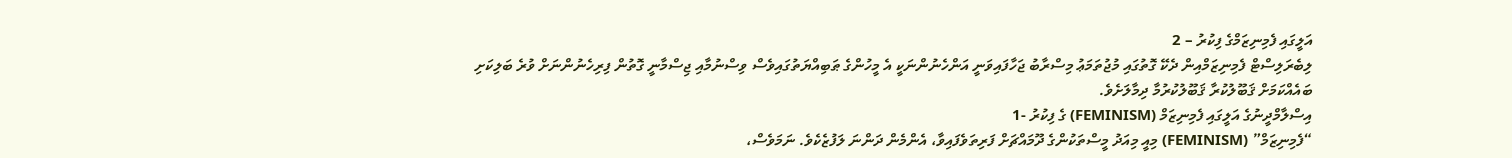އަލީގައި ފެމިނިޒަމްގެ ފިކުރު – 2
ލިބެރަލިސްޓް ފެމިނިޒަމްއިން ދެކޭ ގޮތުގައި މުޖުތަމަޢު މިސްރާބު ޖަހާފައިވަނީ އަންހެނުންނަކީ އެ މީހުންގެ ޠަބިއްޔަތުގައިވެސް ވިސްނުމާއި ޖިސްމާނީ ގޮތުން ފިރިހެނުންނަށް ވުރެ ބަލިކަށި ބައެއްކަމަށް ޤަބޫލުކުރާ ޤަބޫލުކުރުމާ ދިމާލަށެވެ.
އިސްލާމްދީނުގެ އަލީގައި ފެމިނިޒަމް (FEMINISM) ގެ ފިކުރު -1
“ފެމިނިޒަމް” (FEMINISM) މިއީ މިއަދު މީސްތަކުންގެ ދޫމައްޗަށް ފަރިތަވެފައިވާ، އެންމެން ދަންނަ ލަފުޒެކެވެ. ނަމަވެސް،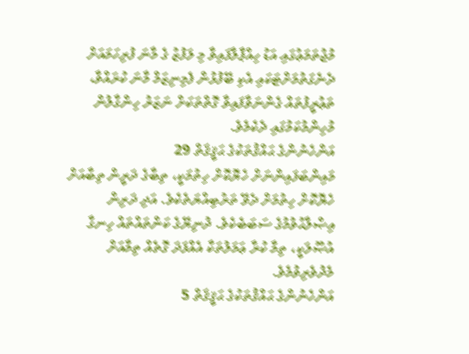މުޖުތަމަޢުގައި އަޑު ހިއްޕާލާފައިވާ މި ލަފުޒު ގެ މާނަ ފުރިހަމައަށް ދެނެގަތުމަށްޓަކައި އެކި ބޭފުޅުން ފެމިނިޒަމް މާނަ ކުރައްވާ، ތަޢުރީފުތައް ގެންނަވާފައިވާ ގޮތްތަކަށް ނަޒަރު ހިންގާލުން މުހިންމުކަމުގައި ދެކެމެވެ.
އަންހެނުންގެ ޙައްޤުތަކުގެ ޙަޤީޤަތް 29
މައިންބަފައިންނަށް ހެޔޮކޮށް ހިތުމަކީ، ތިބާގެ ދަރީން ތިބާއަށް ހެޔޮކޮށް ހިތުމަށް ދެވޭ ތަރުބިއްޔަތެކެވެ. އަދި ދަރިން އިޞްލާޙުވުމުގެ ސަބަބެކެވެ. ދުނިޔޭގެ ކަންތައްތައް ހިނގާ އުޞޫލަކީ، ތިމާ ކުރާ ޢަމަލުތަކާ އެއްފަދަ ގޮތެއް ތިމާއަށް މެދުވެރިވުމެވެ.
އަންހެނުންގެ ޙައްޤުތަކުގެ ޙަޤީޤަތް 5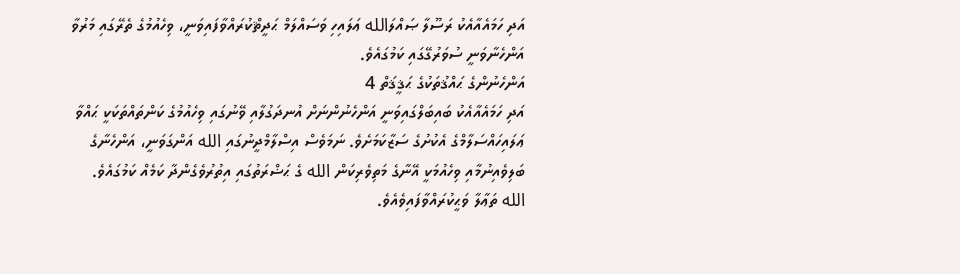އަދި ހަމައެއާއެކު ރަސޫލާ ޞައްލަالله ޢަލައިހި ވަސައްލަމް ޙަދީޘްކުރައްވާފައިވަނީ، ވިހެއުމުގެ ތެރޭގައި މަރުވާ އަންހެނާވަނީ ސުވަރުގޭގައި ކަމުގައެވެ.
އަންހެނުންގެ ޙައްޤުތަކުގެ ޙަޤީޤަތް 4
އަދި ހަމައެއާއެކު ބައިބަލްގައިވަނީ އަންހެނުންނަށް އުނދަގުލާއި ވޭނުގައި ވިހެއުމުގެ ކަންތައްތަކަކީ ޙައްވާ ޢަލައިހައްސަލާމްގެ އެކުށުގެ ސަޒާކަމަށެވެ. ނަމަވެސް އިސްލާމްދީނުގައި الله އަންގަވަނީ، އަންހެނާގެ ބަލިވެއިނުމާއި ވިހެއުމަކީ އޭނާގެ މަތިވެރިކަން الله ގެ ޙަޟްރަތުގައި އިތުރުވެގެންދާ ކަމެއް ކަމުގައެވެ. الله ތަޢާލާ ވަޙީކުރައްވާފައިވެއެވެ.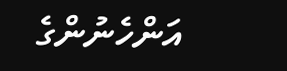އަންހެނުންގެ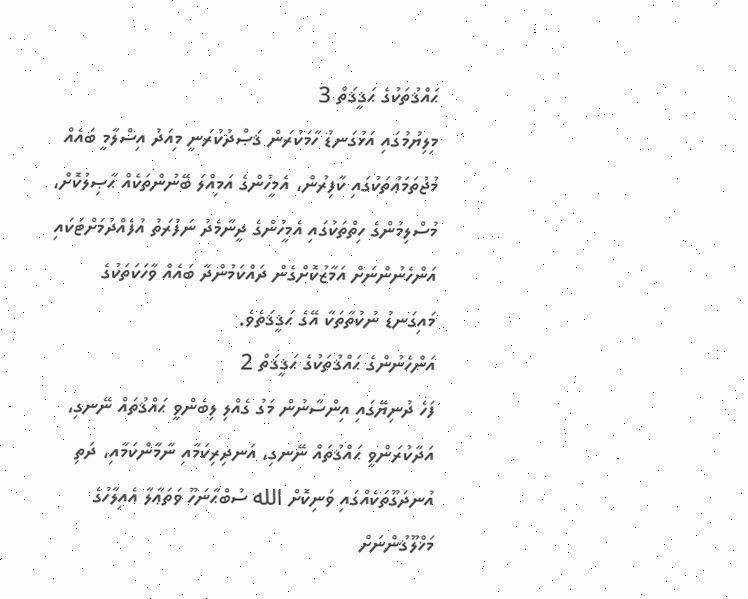ޙައްޤުތަކުގެ ޙަޤީޤަތް 3
މިލިޔުމުގައި އަޅުގަނޑު ހާމަކުރަން ޤަޞްދުކުރަނީ މިއަދު އިސްލާމީ ބައެއް މުޖުތަމަޢުތަކުގައި ކާފިރުން، އެމީހުންގެ އަމިއްލަ ބޭނުންތަކެއް ޙާޞިލުކޮށް، މުސްލިމުންގެ ހިތްތަކުގައި އެމީހުންގެ ދީނާމެދު ނަފުރަތު އުފެއްދުމަށްޓަކައި އަންހެނުންނަށް އަމާޒުކޮށްގެން ދައްކަމުންދާ ބައެއް ވާހަކަތަކުގެ މައިގަނޑު ނުކުތާތަކާ އޭގެ ޙަޤީޤަތެވެ.
އަންހެނުންގެ ޙައްޤުތަކުގެ ޙަޤީޤަތް 2
ފަހެ ދުނިޔޭގައި އިންސާނުން މަގު ގެއްލި ލިބެންވީ ޙައްޤުތައް ނޭނގި، އަދާކުރަންވީ ޙައްޤުތައް ނޭނގި، އަނދިރިކަމާއި ނާމާންކަމާއި، ދަތި އުނދަގޫތަކެއްގައި ވަނިކޮށް الله ސުބްޙާނަހޫ ވަތަޢާލާ އެއިލާހުގެ މަޚްލޫޤުންނަށް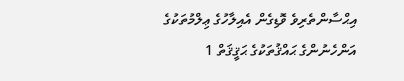އިޙްސާންތެރިވެ ވޮޑިގެން އެއިލާހުގެ ޢިލްމުތަކުގެ
އަންހެނުންގެ ޙައްޤުތަކުގެ ޙަޤީޤަތް 1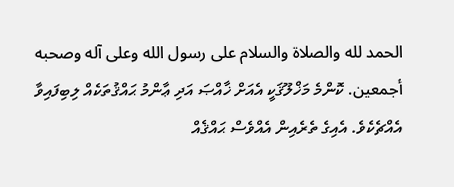الحمد لله والصلاة والسلام على رسول الله وعلى آله وصحبه أجمعين. ކޮންމެ މަޚްލޫޤަކީ އެއަށް ޚާއްޞަ އަދި ޢާންމު ޙައްޤުތަކެއް ލިބިފައިވާ އެއްޗެކެވެ. އެއިގެ ތެރެއިން އެއްވެސް ޙައްޤެއް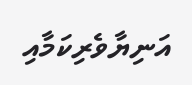އަނިޔާވެރިކަމާއި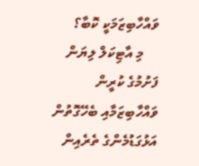ވައްހާބިޒަމަކީ ކޮބާ؟
    މި އާޓިކަލް ލިޔަން ފަށުމުގެ ކުރީން ވައްހާބިޒަމާއި ބެހޭގޮތުން އަޅުގަޑުމެންގެ ތެރެއިން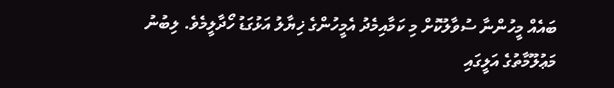ބައެއް މީހުންނާ ސުވާލުކޮށް މި ކަމާއިމެދު އެމީހުންގެ ޚިޔާލު އަޅުގަޑު ހޯދާލީމެވެ. ލިބުނު މަޢުލޫމާތުގެ އަލީގައި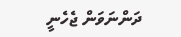ދަންނަވަން ޖެހެނީ